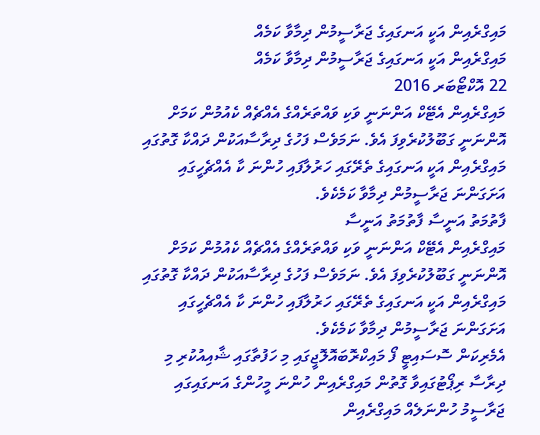މައިގްރެއިން އަކީ އަނގައިގެ ޖަރާސީމުން ދިމާވާ ކަމެއް
މައިގްރެއިން އަކީ އަނގައިގެ ޖަރާސީމުން ދިމާވާ ކަމެއް
22 އޮކްޓޯބަރ 2016
މައިގްރެއިން އެޓޭކް އަންނަނީ ވަކި ވައްތަރެއްގެ އެއްޗެއް ކެއުމުން ކަމަށް އޮންނަނީ ގަބޫލުކުރެވިފަ އެވެ. ނަމަވެސް ފަހުގެ ދިރާސާއަކުން ދައްކާ ގޮތުގައި މައިގްރެއިން އަކީ އަނގައިގެ ތެރޭގައި ހަރުލާފައި ހުންނަ ކާ އެއްޗެހީގައި އަށަގަންނަ ޖަރާސީމުން ދިމާވާ ކަމެކެވެ.
ފާތުމަތު އަނީސާ ފާތުމަތު އަނީސާ
މައިގްރެއިން އެޓޭކް އަންނަނީ ވަކި ވައްތަރެއްގެ އެއްޗެއް ކެއުމުން ކަމަށް އޮންނަނީ ގަބޫލުކުރެވިފަ އެވެ. ނަމަވެސް ފަހުގެ ދިރާސާއަކުން ދައްކާ ގޮތުގައި މައިގްރެއިން އަކީ އަނގައިގެ ތެރޭގައި ހަރުލާފައި ހުންނަ ކާ އެއްޗެހީގައި އަށަގަންނަ ޖަރާސީމުން ދިމާވާ ކަމެކެވެ.
އެމެރިކަން ސޮސައިޓީ ފޯ މައިކްރޮބައޮލޮޖީގައި މި ހަފުތާގައި ޝާއިއުކުރި މި ދިރާސާ ރިޕޯޓުގައިވާ ގޮތުން މައިގްރެއިން ހުންނަ މީހުންގެ އަނގައިގައި ޖަރާސީމު ހުންނަލެއް މައިގްރެއިން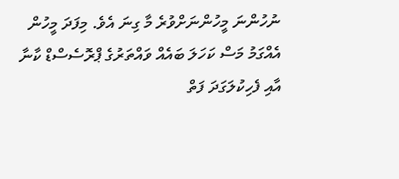ނުހުންނަ މީހުންނަށްވުރެ މާ ގިނަ އެވެ. މިފަދަ މީހުން އެއްގަމު މަސް ކަހަލަ ބައެއް ވައްތަރުގެ ޕްރޮސެސްޑް ކާނާ އާއި ފެހިކުލަގަދަ ފަތް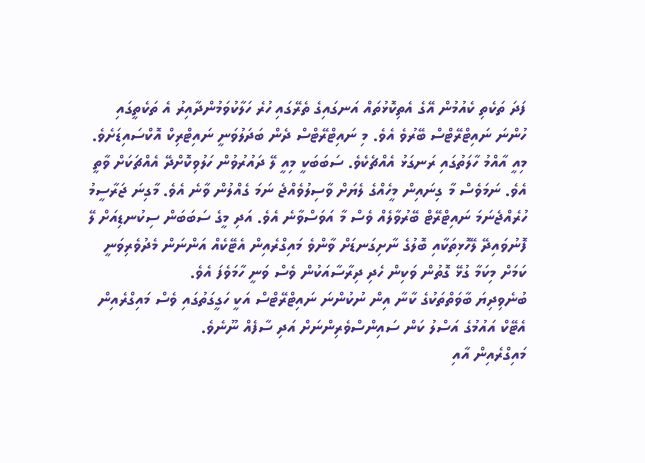ފަދަ ތަކެތި ކެއުމުން އޭގެ އެތިކޮޅުތައް އަނގައިގެ ތެރޭގައި ހުރެ ހަލާކުވަމުންދާއިރު އެ ތަކެތީގައި ހުންނަ ނައިޓްރޭޓްސް ބޭރުވެ އެވެ. މި ނައިޓްރޭޓްސް ދެން ބަދަލުވަނީ ނައިޓްރިކް އޮކްސައިޑަށެވެ. މިއީ އާއްމު ހާލަތުގައި ރަނގަޅު އެއްޗެކެވެ. ސަބަބަކީ މިއީ ލޭ ދައުރުވުން ހަލުވިކޮށްދޭ އެއްޗަކަށް ވާތީ އެވެ. ނަމަވެސް މާ ގިނައިން މީހެއްގެ ލެޔަށް ވާސިލުވެއްޖެ ނަމަ ގެއްލުން ވާނެ އެވެ. މާގިނަ ޖަރާސީމު ހުރެއްޖެނަމަ ނައިޓްރޭޓް ބޭރުވާލެއް ވެސް މާ އަވަސްވާނެ އެވެ. އަދި މީގެ ސަބަބަން ސިކުނޑިއަށް ލޭ ފޮނުވައިދޭ ލޭހޮޅިތަކާއި ބޮލުގެ ނާށިގަނޑަށް ވާންވެ މައިގްރެއިން އެޓޭކެއް އަންނަން މެދުވެރިވަނީ ކަމަށް މިކަމާ ގުޅޭ ގޮތުން ވަކިން ހެދި ދިރާސާއަކުން ވެސް ވަނީ ހާމަވެފަ އެވެ.
ބުނެވިދިޔަ ބާވަތްތަކުގެ ކާނާ އިން ނުކުންނަ ނައިޓްރޭޓްސް އަކީ ހަގީގަތުގައި ވެސް މައިގްރެއިން އެޓޭކް އައުމުގެ އަސްލު ކަން ސައިންސްވެރިންނަށް އަދި ސާފެއް ނޫނެވެ.
މައިގްރެއިން އާއި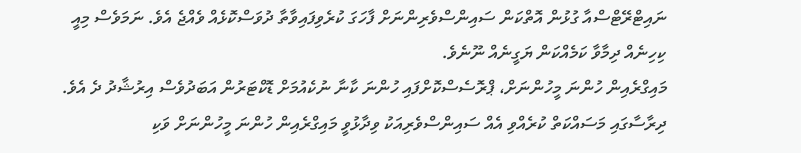ނައިޓްރޭޓްސްއާ ގުޅުން އޮތްކަން ސައިންސްވެރިންނަށް ފާހަގަ ކުރެވިފައިވާތާ ދުވަސްކޮޅެއް ވެއްޖެ އެވެ. ނަމަވެސް މިއީ ކިހިނެއް ދިމާވާ ކަމެއްކަން ޔަގީނެއް ނޫނެވެ.
މައިގްރެއިން ހުންނަ މީހުންނަށް، ޕްރޮސެސްކޮށްފައި ހުންނަ ކާނާ ނުކެއުމަށް ޑޮކްޓަރުން އަބަދުވެސް އިރުޝާދު ދެ އެވެ.
ދިރާސާގައި މަސައްކަތް ކުރެއްވި އެއް ސައިންސްވެރިއަކު ވިދާޅުވީ މައިގްރެއިން ހުންނަ މީހުންނަށް ވަކި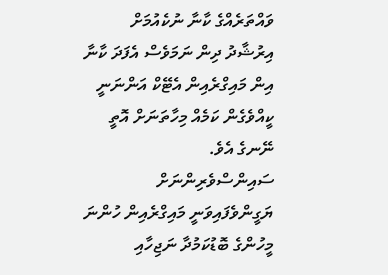ވައްތަރެއްގެ ކާނާ ނުކެއުމަށް އިރުޝާދު ދިން ނަމަވެސް އެފަދަ ކާނާ އިން މައިގްރެއިން އެޓޭކް އަންނަނީ ކީއްވެގެން ކަމެއް މިހާތަނަށް އޮތީ ނޭނގެ އެވެ.
ސައިންސްވެރިންނަށް ޔަގީންވެފައިވަނީ މައިގްރެއިން ހުންނަ މީހުންގެ ބޮޑުކަމުދާ ނަޖިހާއި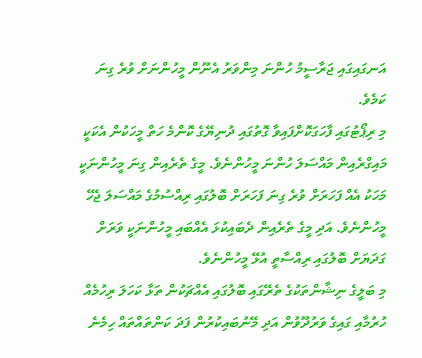އަނގައިގައި ޖަރާސީމު ހުންނަ މިންވަރު އެނޫން މީހުންނަށް ވުރެ ގިނަ ކަމެވެ.
މި ރިޕޯޓުގައި ފާހަގަކޮށްފައިވާ ގޮތުގައި ދުނިޔޭގެ ކޮންމެ ހަތް މީހަކުން އެކަކީ މައިގްރެއިން މައްސަލަ ހުންނަ މީހުންނެވެ. މީގެ ތެރެއިން ގިނަ މީހުންނަކީ މަހަކު އެއް ފަހަރަށް ވުރެ ގިނަ ފަހަރަށް ބޮލުގައި ރިއްސުމުގެ މައްސަލަ ޖެހޭ މީހުންނެވެ. އަދި މީގެ ތެރެއިން ދެބައިކުޅަ އެއްބައި މީހުންނަކީ ވަރަށް ގަދަޔަށް ބޮލުގައި ރިއްސާތީ އުޅޭ މީހުންނެވެ.
މި ބަލީގެ ނިޝާންތަކުގެ ތެރޭގައި ބޮލުގައި އެއްޗަކުން ތަޅާ ކަހަލަ ރިހުމެއް ހުރުމާއި ގައިގެ ވަރުދޫވުން އަދި މޭނުބައިކުރުން ފަދަ ކަންތައްތައް ހިމެނެ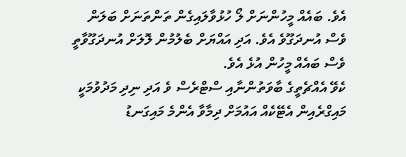އެވެ. ބައެއް މީހުންނަށް ލޯ ހުޅުވާލައިގެން ތަންތަނަށް ބަލަން ވެސް އުނދަގޫވެ އެވެ. އަދި އައްޔަށް ބެލުމުން ލޮލަށް އުނދަގޫވާތީ ވެސް ބައެއް މީހުން އުޅެ އެވެ.
ކެވޭ އެއްޗެތީގެ ބާވަތުންނާއި ސްޓްރެސް ވެ އަދި ނިދި މަދުވުމަކީ މައިގްރެއިން އެޓޭކެއް އައުމަށް ދިމާވާ އެންމެ މައިގަނޑު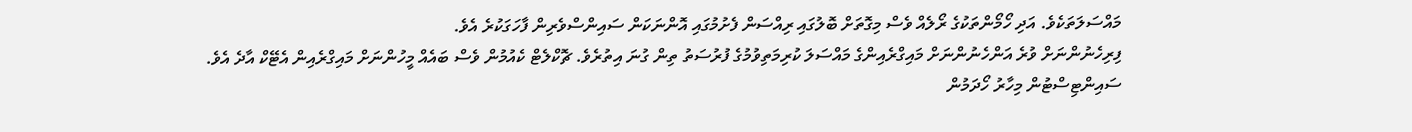މައްސަލަތަކެވެ. އަދި ހޯމޯންތަކުގެ ރޯލެއް ވެސް މިގޮތަށް ބޮލުގައި ރިއްސަން ފެށުމުގައި އޮންނަކަން ސައިންސްވެރިން ފާހަގަކުރެ އެވެ.
ފިރިހެނުންނަށް ވުރެ އަންހެނުންނަށް މައިގްރެއިންގެ މައްސަލަ ކުރިމަތިވުމުގެ ފުރުސަތު ތިން ގުނަ އިތުރެވެ. ޗޮކްލެޓް ކެއުމުން ވެސް ބައެއް މީހުންނަށް މައިގްރެއިން އެޓޭކް އާދެ އެވެ.
ސައިންޓިސްޓުން މިހާރު ހޯދަމުން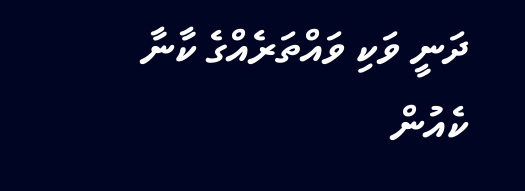ދަނީ ވަކި ވައްތަރެއްގެ ކާނާ ކެއުން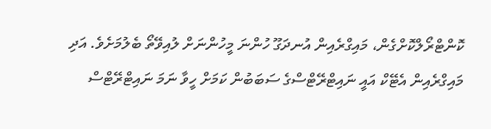ކޮންޓްރޯލްކޮށްގެން، މައިގްރެއިން އުނދަގޫ ހުންނަ މީހުންނަށް ލުއިވޭތޯ ބެލުމަށެވެ. އަދި މައިގްރެއިން އެޓޭކް އައީ ނައިޓްރޭޓްސްގެ ސަބަބުން ކަމަށް ހީވާ ނަމަ ނައިޓްރޭޓްސް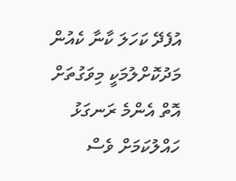އުފެދޭ ކަހަލަ ކާނާ ކެއުން މަދުކޮށްލުމަކީ މިވަގުތަށް އޮތް އެންމެ ރަނގަޅު ހައްލުކަމަށް ވެސް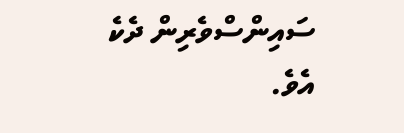ސައިންސްވެރިން ދެކެ އެވެ.